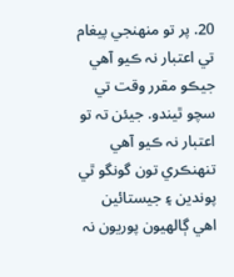20. پر تو منھنجي پيغام تي اعتبار نہ ڪيو آھي جيڪو مقرر وقت تي سچو ٿيندو. جيئن تہ تو اعتبار نہ ڪيو آھي تنھنڪري تون گونگو ٿي پوندين ۽ جيستائين اھي ڳالھيون پوريون نہ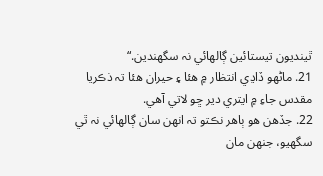ٿينديون تيستائين ڳالھائي نہ سگھندين.“
21. ماڻھو ڏاڍي انتظار ۾ ھئا ۽ حيران ھئا تہ ذڪريا مقدس جاءِ ۾ ايتري دير ڇو لاتي آھي.
22. جڏھن ھو ٻاھر نڪتو تہ انھن سان ڳالھائي نہ ٿي سگھيو، جنھن مان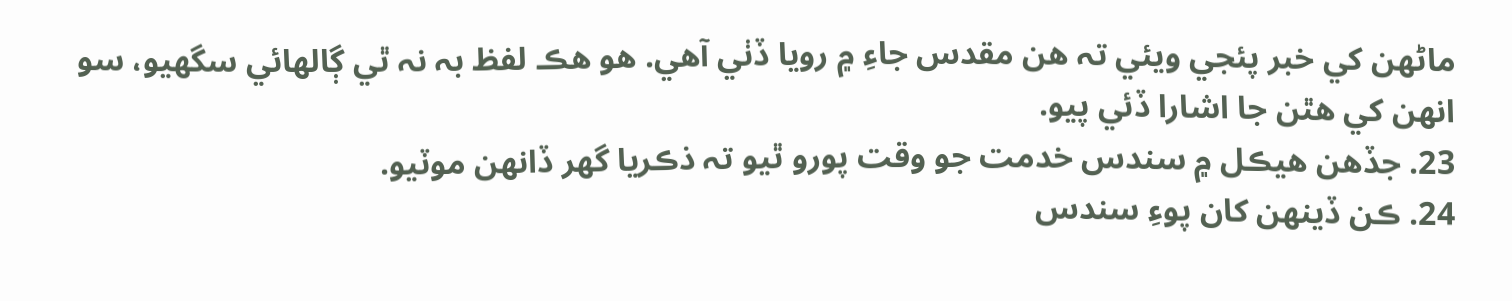ماڻھن کي خبر پئجي ويئي تہ ھن مقدس جاءِ ۾ رويا ڏٺي آھي. ھو ھڪ لفظ بہ نہ ٿي ڳالھائي سگھيو، سو انھن کي ھٿن جا اشارا ڏئي پيو.
23. جڏھن ھيڪل ۾ سندس خدمت جو وقت پورو ٿيو تہ ذڪريا گھر ڏانھن موٽيو.
24. ڪن ڏينھن کان پوءِ سندس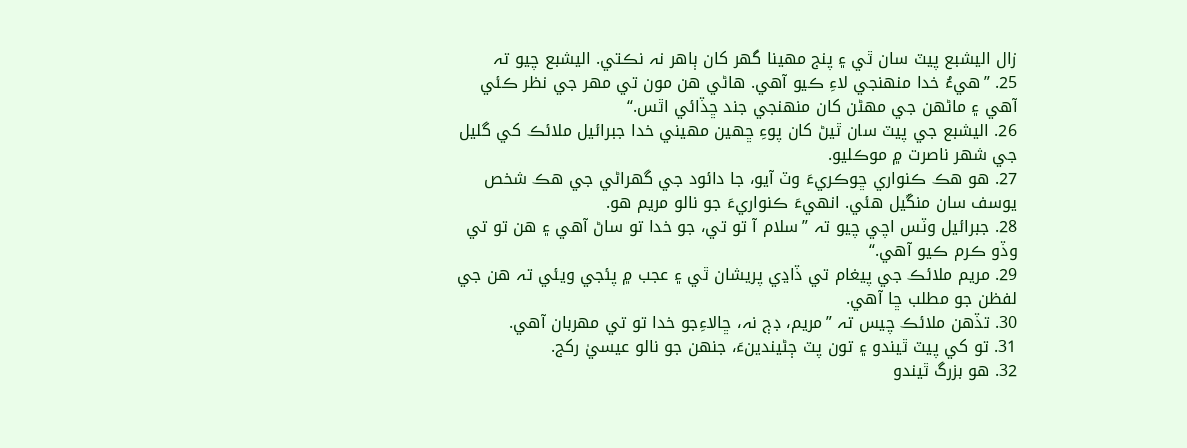زال اليشبع پيٽ سان ٿي ۽ پنج مھينا گھر کان ٻاھر نہ نڪتي. اليشبع چيو تہ
25. ”ھيءُ خدا منھنجي لاءِ ڪيو آھي. ھاڻي ھن مون تي مھر جي نظر ڪئي آھي ۽ ماڻھن جي مھڻن کان منھنجي جند ڇڏائي اٿس.“
26. اليشبع جي پيٽ سان ٿيڻ کان پوءِ ڇھين مھيني خدا جبرائيل ملائڪ کي گليل جي شھر ناصرت ۾ موڪليو.
27. ھو ھڪ ڪنواري ڇوڪريءَ وٽ آيو، جا دائود جي گھراڻي جي ھڪ شخص يوسف سان منڱيل ھئي. انھيءَ ڪنواريءَ جو نالو مريم ھو.
28. جبرائيل وٽس اچي چيو تہ ”سلام آ تو تي، جو خدا تو ساڻ آھي ۽ ھن تو تي وڏو ڪرم ڪيو آھي.“
29. مريم ملائڪ جي پيغام تي ڏاڍي پريشان ٿي ۽ عجب ۾ پئجي ويئي تہ ھن جي لفظن جو مطلب ڇا آھي.
30. تڏھن ملائڪ چيس تہ ”مريم، ڊڄ نہ، ڇالاءِجو خدا تو تي مھربان آھي.
31. تو کي پيٽ ٿيندو ۽ تون پٽ ڄڻيندينءَ، جنھن جو نالو عيسيٰ رکج.
32. ھو بزرگ ٿيندو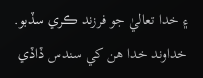۽ خدا تعاليٰ جو فرزند ڪري سڏبو. خداوند خدا ھن کي سندس ڏاڏي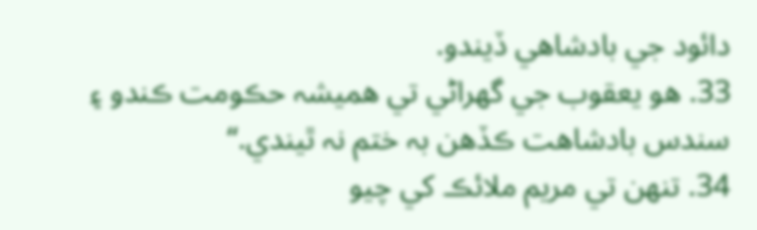دائود جي بادشاھي ڏيندو.
33. ھو يعقوب جي گھراڻي تي ھميشہ حڪومت ڪندو ۽ سندس بادشاھت ڪڏھن بہ ختم نہ ٿيندي.“
34. تنھن تي مريم ملائڪ کي چيو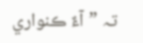تہ ”آءٌ ڪنواري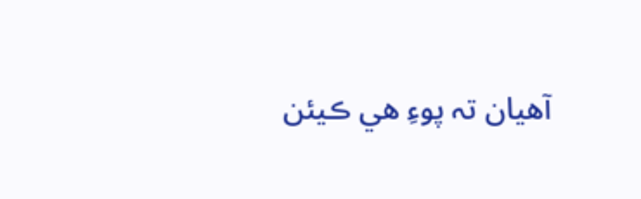آھيان تہ پوءِ ھي ڪيئن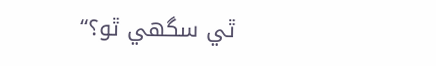ٿي سگھي ٿو؟“